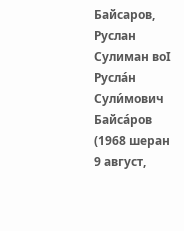Байсаров, Руслан Сулиман воӀ
Русла́н Сули́мович Байса́ров (1968 шеран 9 август,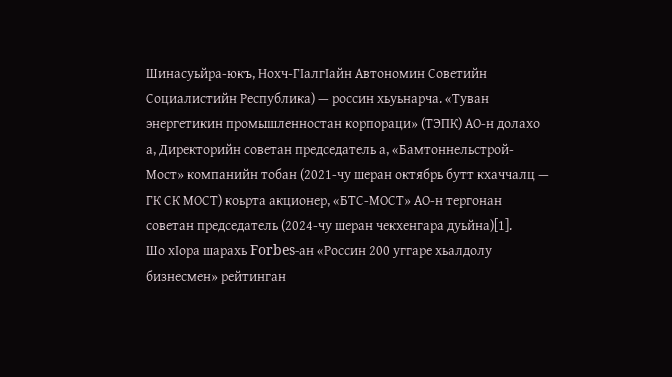Шинасуьйра-юкъ, Нохч-ГӀалгӀайн Автономин Советийн Социалистийн Республика) — россин хьуьнарча. «Туван энергетикин промышленностан корпораци» (ТЭПК) АО-н долахо а, Директорийн советан председатель а, «Бамтоннельстрой-Мост» компанийн тобан (2021-чу шеран октябрь бутт кхаччалц — ГК СК МОСТ) коьрта акционер, «БТС-МОСТ» АО-н тергонан советан председатель (2024-чу шеран чекхенгара дуьйна)[1].
Шо хӀора шарахь Forbes-ан «Россин 200 уггаре хьалдолу бизнесмен» рейтинган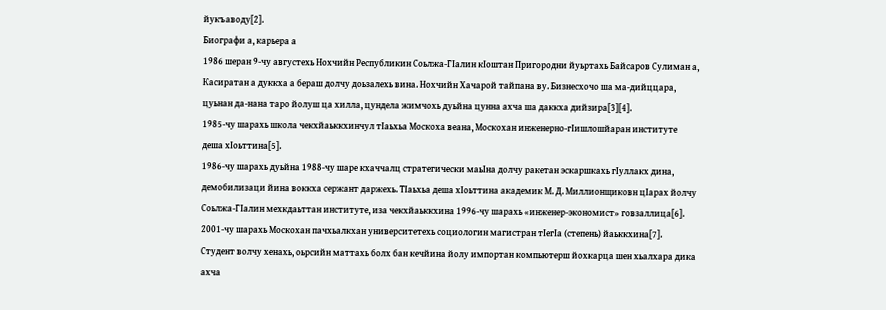йукъаводу[2].
Биографи а, карьера а
1986 шеран 9-чу августехь Нохчийн Республикин Соьлжа-ГӀалин кӀоштан Пригородни йуьртахь Байсаров Сулиман а, Касиратан а дуккха а бераш долчу доьзалехь вина. Нохчийн Хачарой тайпана ву. Бизнесхочо ша ма-дийццара, цуьнан да-нана таро йолуш ца хилла, цундела жимчохь дуьйна цунна ахча ша даккха дийзира[3][4].
1985-чу шарахь школа чекхйаьккхинчул тӀаьхьа Москоха веана, Москохан инженерно-гӀишлошйаран институте деша хӀоьттина[5].
1986-чу шарахь дуьйна 1988-чу шаре кхаччалц стратегически маьӀна долчу ракетан эскаршкахь гӀуллакх дина, демобилизаци йина воккха сержант даржехь. ТӀаьхьа деша хӀоьттина академик М. Д. Миллионщиковн цӀарах йолчу Соьлжа-ГӀалин мехкдаьттан институте, иза чекхйаьккхина 1996-чу шарахь «инженер-экономист» говзаллица[6].
2001-чу шарахь Москохан пачхьалкхан университетехь социологин магистран тӀегӀа (степень) йаьккхина[7].
Студент волчу хенахь, оьрсийн маттахь болх бан кечйина йолу импортан компьютерш йохкарца шен хьалхара дика ахча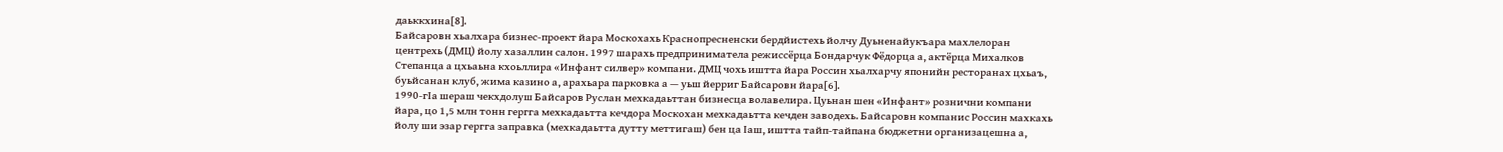даьккхина[8].
Байсаровн хьалхара бизнес-проект йара Москохахь Краснопресненски бердйистехь йолчу Дуьненайукъара махлелоран центрехь (ДМЦ) йолу хазаллин салон. 1997 шарахь предприниматела режиссёрца Бондарчук Фёдорца а, актёрца Михалков Степанца а цхьаьна кхоьллира «Инфант силвер» компани. ДМЦ чохь иштта йара Россин хьалхарчу японийн ресторанах цхьаъ, буьйсанан клуб, жима казино а, арахьара парковка а — уьш йерриг Байсаровн йара[6].
1990-гӀа шераш чекхдолуш Байсаров Руслан мехкадаьттан бизнесца волавелира. Цуьнан шен «Инфант» рознични компани йара, цо 1,5 млн тонн гергга мехкадаьтта кечдора Москохан мехкадаьтта кечден заводехь. Байсаровн компанис Россин махкахь йолу ши эзар гергга заправка (мехкадаьтта дутту меттигаш) бен ца Ӏаш, иштта тайп-тайпана бюджетни организацешна а,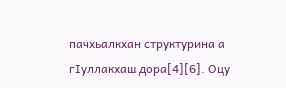пачхьалкхан структурина а гӀуллакхаш дора[4][6]. Оцу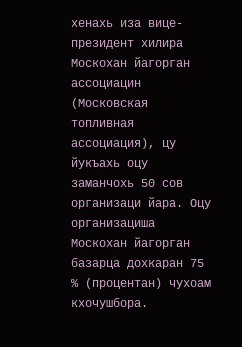хенахь иза вице-президент хилира Москохан йагорган ассоциацин (Московская топливная ассоциация), цу йукъахь оцу заманчохь 50 сов организаци йара. Оцу организациша Москохан йагорган базарца дохкаран 75 % (процентан) чухоам кхочушбора.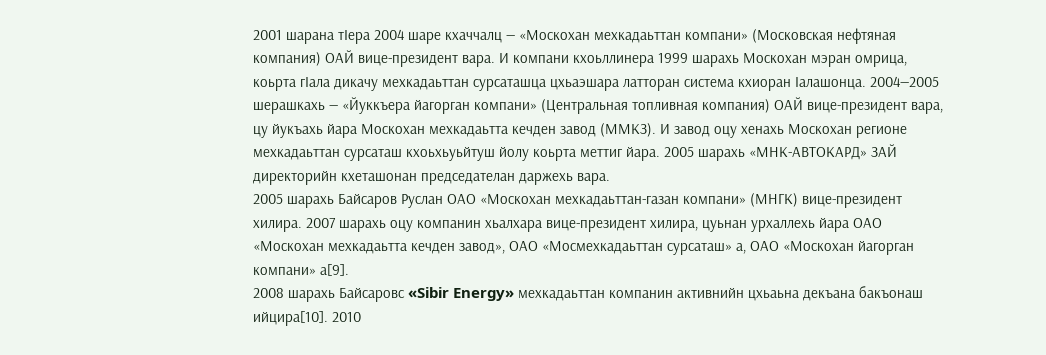2001 шарана тӀера 2004 шаре кхаччалц — «Москохан мехкадаьттан компани» (Московская нефтяная компания) ОАЙ вице-президент вара. И компани кхоьллинера 1999 шарахь Москохан мэран омрица, коьрта гӀала дикачу мехкадаьттан сурсаташца цхьаэшара латторан система кхиоран Ӏалашонца. 2004—2005 шерашкахь — «Йуккъера йагорган компани» (Центральная топливная компания) ОАЙ вице-президент вара, цу йукъахь йара Москохан мехкадаьтта кечден завод (ММКЗ). И завод оцу хенахь Москохан регионе мехкадаьттан сурсаташ кхоьхьуьйтуш йолу коьрта меттиг йара. 2005 шарахь «МНК-АВТОКАРД» ЗАЙ директорийн кхеташонан председателан даржехь вара.
2005 шарахь Байсаров Руслан ОАО «Москохан мехкадаьттан-газан компани» (МНГК) вице-президент хилира. 2007 шарахь оцу компанин хьалхара вице-президент хилира, цуьнан урхаллехь йара ОАО «Москохан мехкадаьтта кечден завод», ОАО «Мосмехкадаьттан сурсаташ» а, ОАО «Москохан йагорган компани» а[9].
2008 шарахь Байсаровс «Sibir Energy» мехкадаьттан компанин активнийн цхьаьна декъана бакъонаш ийцира[10]. 2010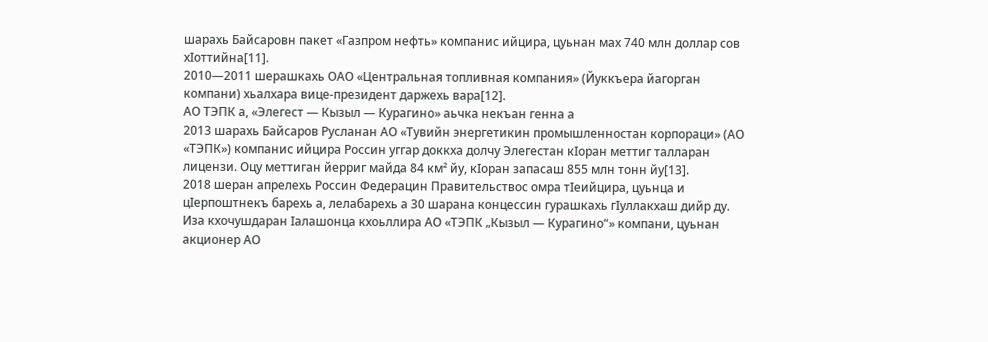шарахь Байсаровн пакет «Газпром нефть» компанис ийцира, цуьнан мах 740 млн доллар сов хӀоттийна[11].
2010—2011 шерашкахь ОАО «Центральная топливная компания» (Йуккъера йагорган компани) хьалхара вице-президент даржехь вара[12].
АО ТЭПК а, «Элегест — Кызыл — Курагино» аьчка некъан генна а
2013 шарахь Байсаров Русланан АО «Тувийн энергетикин промышленностан корпораци» (АО «ТЭПК») компанис ийцира Россин уггар доккха долчу Элегестан кӀоран меттиг талларан лицензи. Оцу меттиган йерриг майда 84 км² йу, кӀоран запасаш 855 млн тонн йу[13].
2018 шеран апрелехь Россин Федерацин Правительствос омра тӀеийцира, цуьнца и цӀерпоштнекъ барехь а, лелабарехь а 30 шарана концессин гурашкахь гӀуллакхаш дийр ду. Иза кхочушдаран Ӏалашонца кхоьллира АО «ТЭПК „Кызыл — Курагино“» компани, цуьнан акционер АО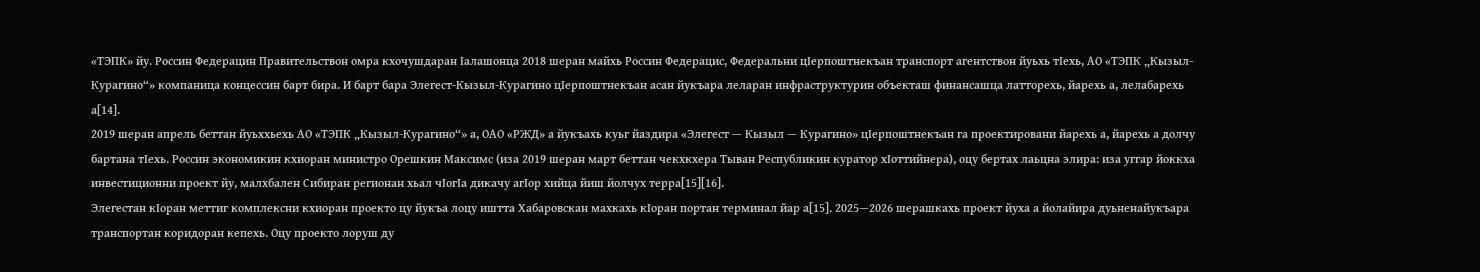«ТЭПК» йу. Россин Федерацин Правительствон омра кхочушдаран Ӏалашонца 2018 шеран майхь Россин Федерацис, Федеральни цӀерпоштнекъан транспорт агентствон йуьхь тӀехь, АО «ТЭПК „Кызыл-Курагино“» компаница концессин барт бира. И барт бара Элегест-Кызыл-Курагино цӀерпоштнекъан асан йукъара леларан инфраструктурин объекташ финансашца латторехь, йарехь а, лелабарехь а[14].
2019 шеран апрель беттан йуьххьехь АО «ТЭПК „Кызыл-Курагино“» а, ОАО «РЖД» а йукъахь куьг йаздира «Элегест — Кызыл — Курагино» цӀерпоштнекъан га проектировани йарехь а, йарехь а долчу бартана тӀехь. Россин экономикин кхиоран министро Орешкин Максимс (иза 2019 шеран март беттан чекхкхера Тыван Республикин куратор хӀоттийнера), оцу бертах лаьцна элира: иза уггар йоккха инвестиционни проект йу, малхбален Сибиран регионан хьал чӀогӀа дикачу агӀор хийца йиш йолчух терра[15][16].
Элегестан кӀоран меттиг комплексни кхиоран проекто цу йукъа лоцу иштта Хабаровскан махкахь кӀоран портан терминал йар а[15]. 2025—2026 шерашкахь проект йуха а йолайира дуьненайукъара транспортан коридоран кепехь. Оцу проекто лоруш ду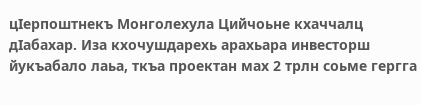цӀерпоштнекъ Монголехула Цийчоьне кхаччалц дӀабахар. Иза кхочушдарехь арахьара инвесторш йукъабало лаьа, ткъа проектан мах 2 трлн соьме гергга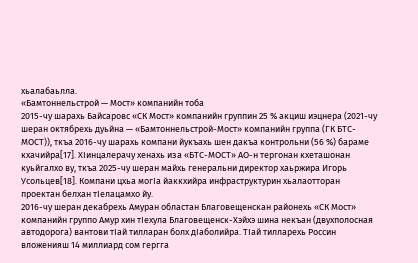хьалабаьлла.
«Бамтоннельстрой — Мост» компанийн тоба
2015-чу шарахь Байсаровс «СК Мост» компанийн группин 25 % акциш иэцнера (2021-чу шеран октябрехь дуьйна — «Бамтоннельстрой-Мост» компанийн группа (ГК БТС-МОСТ)), ткъа 2016-чу шарахь компани йукъахь шен дакъа контрольни (56 %) бараме кхачийра[17]. ХӀинцалерачу хенахь иза «БТС-МОСТ» АО-н тергонан кхеташонан куьйгалхо ву, ткъа 2025-чу шеран майхь генеральни директор хаьржира Игорь Усольцев[18]. Компани цхьа могӀа йаккхийра инфраструктурин хьалаотторан проектан белхан тӀелацамхо йу.
2016-чу шеран декабрехь Амуран областан Благовещенскан районехь «СК Мост» компанийн группо Амур хин тӀехула Благовещенск-Хэйхэ шина некъан (двухполосная автодорога) вантови тӀай тилларан болх дӀаболийра. ТӀай тилларехь Россин вложенияш 14 миллиард сом гергга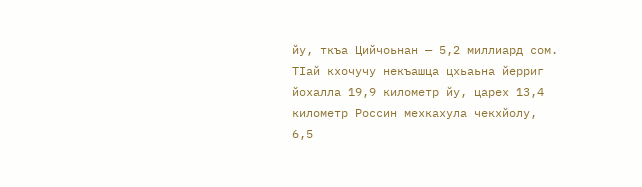йу, ткъа Цийчоьнан — 5,2 миллиард сом. ТӀай кхочучу некъашца цхьаьна йерриг йохалла 19,9 километр йу, царех 13,4 километр Россин мехкахула чекхйолу, 6,5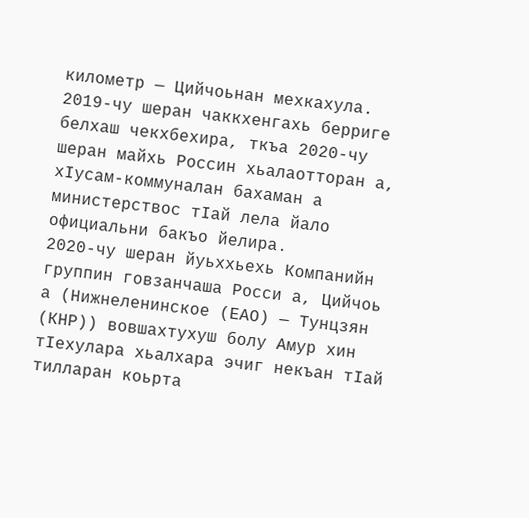километр — Цийчоьнан мехкахула. 2019-чу шеран чаккхенгахь берриге белхаш чекхбехира, ткъа 2020-чу шеран майхь Россин хьалаотторан а, хӀусам-коммуналан бахаман а министерствос тӀай лела йало официальни бакъо йелира.
2020-чу шеран йуьххьехь Компанийн группин говзанчаша Росси а, Цийчоь а (Нижнеленинское (ЕАО) — Тунцзян (КНР)) вовшахтухуш болу Амур хин тӀехулара хьалхара эчиг некъан тӀай тилларан коьрта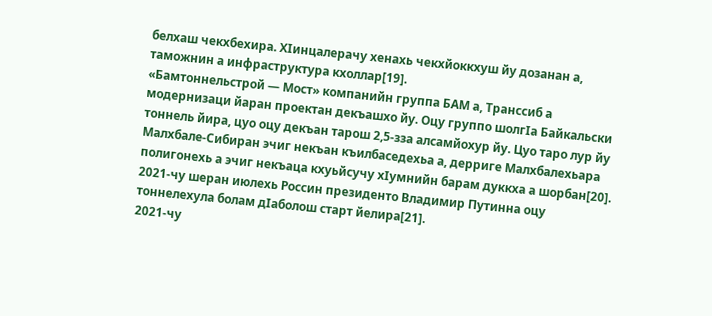белхаш чекхбехира. ХӀинцалерачу хенахь чекхйоккхуш йу дозанан а, таможнин а инфраструктура кхоллар[19].
«Бамтоннельстрой — Мост» компанийн группа БАМ а, Транссиб а модернизаци йаран проектан декъашхо йу. Оцу группо шолгӀа Байкальски тоннель йира, цуо оцу декъан тарош 2,5-зза алсамйохур йу. Цуо таро лур йу Малхбале-Сибиран эчиг некъан къилбаседехьа а, дерриге Малхбалехьара полигонехь а эчиг некъаца кхуьйсучу хӀумнийн барам дуккха а шорбан[20]. 2021-чу шеран июлехь Россин президенто Владимир Путинна оцу тоннелехула болам дӀаболош старт йелира[21].
2021-чу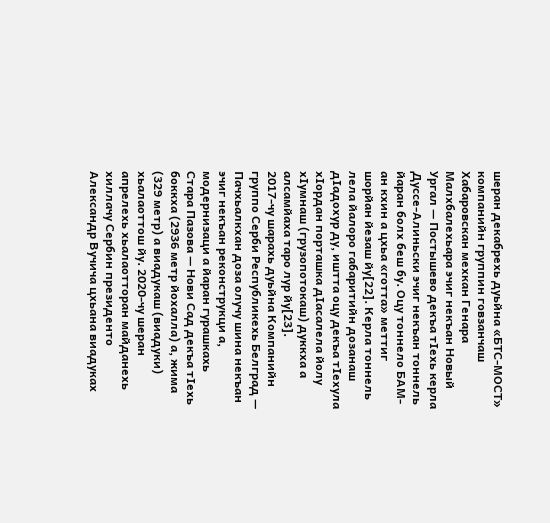шеран декабрехь дуьйна «БТС-МОСТ» компанийн группин говзанчаш Хабаровскан мехкан Генара Малхбалехьара эчиг некъан Новый Ургал — Постышево декъа тӀехь керла Дуссе-Алиньски эчиг некъан тоннель йаран болх беш бу. Оцу тоннело БАМ-ан кхин а цхьа «готта» меттиг шорйан йезаш йу[22]. Керла тоннель лела йалоро габаритийн дозанаш дӀадохур ду, иштта оцу декъа тӀехула хӀордан порташка дӀасалела йолу хӀумнаш (грузопотокаш) дуккха а алсамйаха таро лур йу[23].
2017-чу шарахь дуьйна Компанийн группо Серби Республикехь Белград — Пачхьалкхан доза олучу шина некъан эчиг некъан реконструкци а, модернизаци а йаран гурашкахь Стара Пазова — Нови Сад декъа тӀехь боккха (2936 метр йохалла) а, жима (329 метр) а виадукаш (виадуки) хьалаоттош йу. 2020-чу шеран апрелехь хьалаотторан майданехь хиллачу Сербин президенто Александр Вучича цхьана виадуках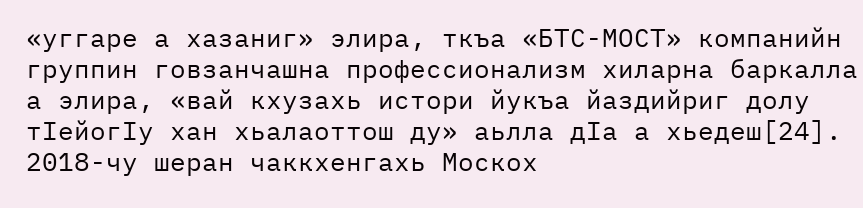«уггаре а хазаниг» элира, ткъа «БТС-МОСТ» компанийн группин говзанчашна профессионализм хиларна баркалла а элира, «вай кхузахь истори йукъа йаздийриг долу тӀейогӀу хан хьалаоттош ду» аьлла дӀа а хьедеш[24].
2018-чу шеран чаккхенгахь Москох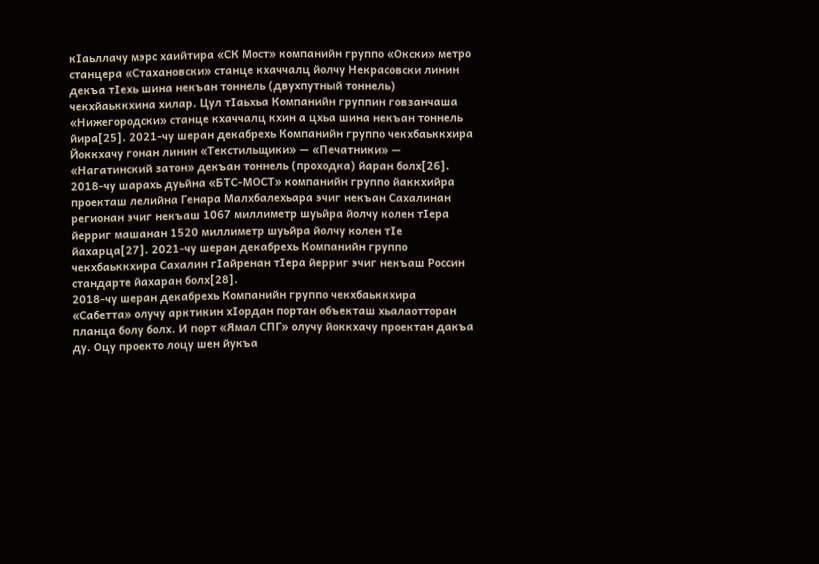кӀаьллачу мэрс хаийтира «СК Мост» компанийн группо «Окски» метро станцера «Стахановски» станце кхаччалц йолчу Некрасовски линин декъа тӀехь шина некъан тоннель (двухпутный тоннель) чекхйаьккхина хилар. Цул тӀаьхьа Компанийн группин говзанчаша «Нижегородски» станце кхаччалц кхин а цхьа шина некъан тоннель йира[25]. 2021-чу шеран декабрехь Компанийн группо чекхбаьккхира Йоккхачу гонан линин «Текстильщики» — «Печатники» — «Нагатинский затон» декъан тоннель (проходка) йаран болх[26].
2018-чу шарахь дуьйна «БТС-МОСТ» компанийн группо йаккхийра проекташ лелийна Генара Малхбалехьара эчиг некъан Сахалинан регионан эчиг некъаш 1067 миллиметр шуьйра йолчу колен тӀера йерриг машанан 1520 миллиметр шуьйра йолчу колен тӀе йахарца[27]. 2021-чу шеран декабрехь Компанийн группо чекхбаьккхира Сахалин гӀайренан тӀера йерриг эчиг некъаш Россин стандарте йахаран болх[28].
2018-чу шеран декабрехь Компанийн группо чекхбаьккхира «Сабетта» олучу арктикин хӀордан портан объекташ хьалаотторан планца болу болх. И порт «Ямал СПГ» олучу йоккхачу проектан дакъа ду. Оцу проекто лоцу шен йукъа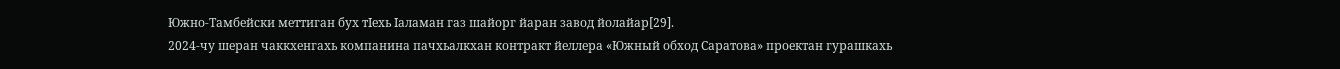Южно-Тамбейски меттиган бух тӀехь Ӏаламан газ шайорг йаран завод йолайар[29].
2024-чу шеран чаккхенгахь компанина пачхьалкхан контракт йеллера «Южный обход Саратова» проектан гурашкахь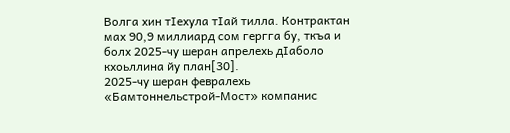Волга хин тӀехула тӀай тилла. Контрактан мах 90,9 миллиард сом гергга бу, ткъа и болх 2025-чу шеран апрелехь дӀаболо кхоьллина йу план[30].
2025-чу шеран февралехь «Бамтоннельстрой-Мост» компанис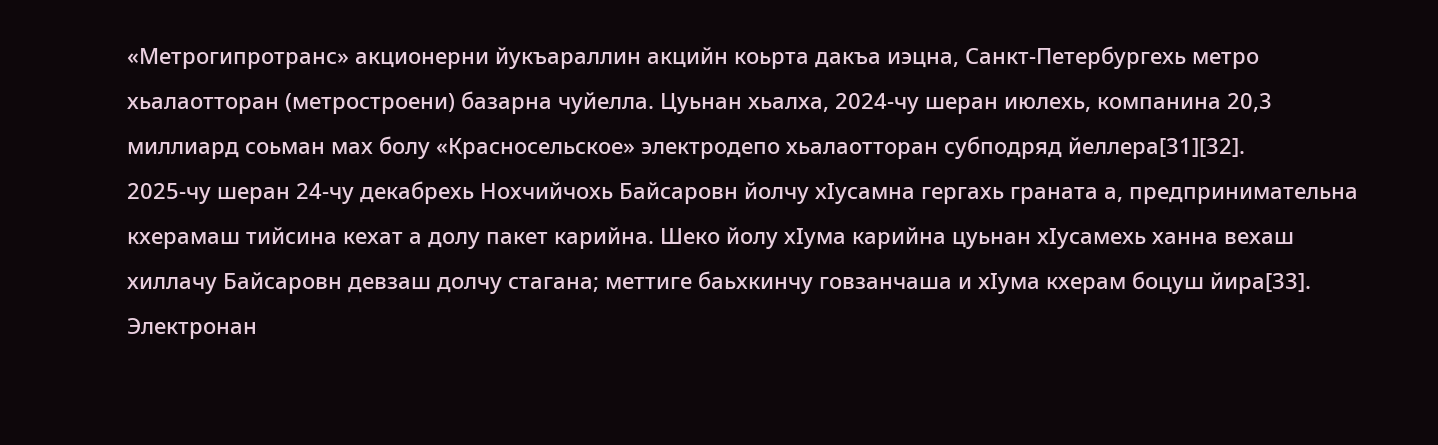«Метрогипротранс» акционерни йукъараллин акцийн коьрта дакъа иэцна, Санкт-Петербургехь метро хьалаотторан (метростроени) базарна чуйелла. Цуьнан хьалха, 2024-чу шеран июлехь, компанина 20,3 миллиард соьман мах болу «Красносельское» электродепо хьалаотторан субподряд йеллера[31][32].
2025-чу шеран 24-чу декабрехь Нохчийчохь Байсаровн йолчу хӀусамна гергахь граната а, предпринимательна кхерамаш тийсина кехат а долу пакет карийна. Шеко йолу хӀума карийна цуьнан хӀусамехь ханна вехаш хиллачу Байсаровн девзаш долчу стагана; меттиге баьхкинчу говзанчаша и хӀума кхерам боцуш йира[33].
Электронан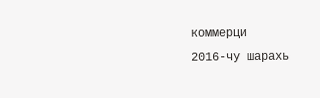коммерци
2016-чу шарахь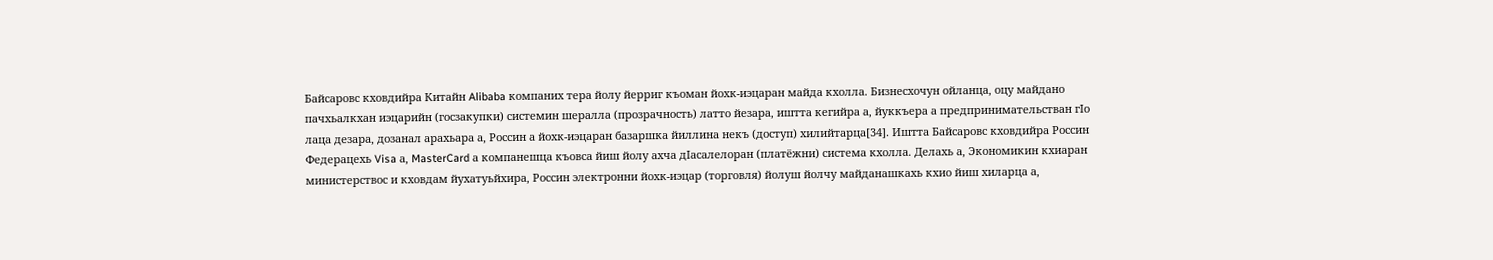Байсаровс кховдийра Китайн Alibaba компаних тера йолу йерриг къоман йохк-иэцаран майда кхолла. Бизнесхочун ойланца, оцу майдано пачхьалкхан иэцарийн (госзакупки) системин шералла (прозрачность) латто йезара, иштта кегийра а, йуккъера а предпринимательстван гӀо лаца дезара, дозанал арахьара а, Россин а йохк-иэцаран базаршка йиллина некъ (доступ) хилийтарца[34]. Иштта Байсаровс кховдийра Россин Федерацехь Visa а, MasterCard а компанешца къовса йиш йолу ахча дӀасалелоран (платёжни) система кхолла. Делахь а, Экономикин кхиаран министерствос и кховдам йухатуьйхира, Россин электронни йохк-иэцар (торговля) йолуш йолчу майданашкахь кхио йиш хиларца а,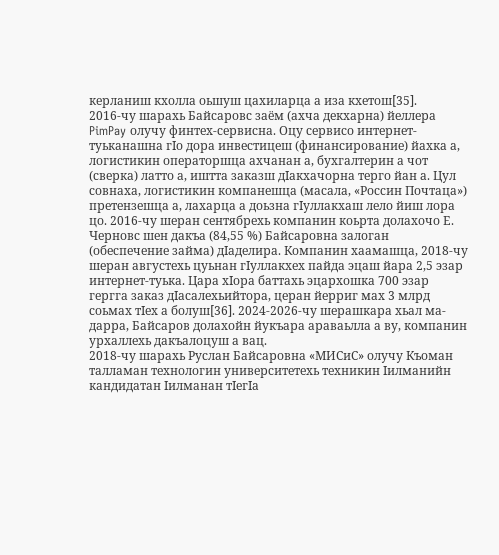керланиш кхолла оьшуш цахиларца а иза кхетош[35].
2016-чу шарахь Байсаровс заём (ахча декхарна) йеллера PimPay олучу финтех-сервисна. Оцу сервисо интернет-туьканашна гӀо дора инвестицеш (финансирование) йахка а, логистикин операторшца ахчанан а, бухгалтерин а чот (сверка) латто а, иштта заказш дӀакхачорна терго йан а. Цул совнаха, логистикин компанешца (масала, «Россин Почтаца») претензешца а, лахарца а доьзна гӀуллакхаш лело йиш лора цо. 2016-чу шеран сентябрехь компанин коьрта долахочо Е. Черновс шен дакъа (84,55 %) Байсаровна залоган (обеспечение займа) дӀаделира. Компанин хаамашца, 2018-чу шеран августехь цуьнан гӀуллакхех пайда эцаш йара 2,5 эзар интернет-туька. Цара хӀора баттахь эцархошка 700 эзар гергга заказ дӀасалехьийтора, церан йерриг мах 3 млрд соьмах тӀех а болуш[36]. 2024-2026-чу шерашкара хьал ма-дарра, Байсаров долахойн йукъара араваьлла а ву, компанин урхаллехь дакъалоцуш а вац.
2018-чу шарахь Руслан Байсаровна «МИСиС» олучу Къоман талламан технологин университетехь техникин Ӏилманийн кандидатан Ӏилманан тӀегӀа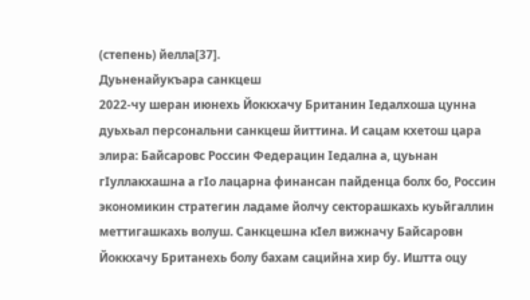(степень) йелла[37].
Дуьненайукъара санкцеш
2022-чу шеран июнехь Йоккхачу Британин Ӏедалхоша цунна дуьхьал персональни санкцеш йиттина. И сацам кхетош цара элира: Байсаровс Россин Федерацин Ӏедална а, цуьнан гӀуллакхашна а гӀо лацарна финансан пайденца болх бо, Россин экономикин стратегин ладаме йолчу секторашкахь куьйгаллин меттигашкахь волуш. Санкцешна кӀел вижначу Байсаровн Йоккхачу Британехь болу бахам сацийна хир бу. Иштта оцу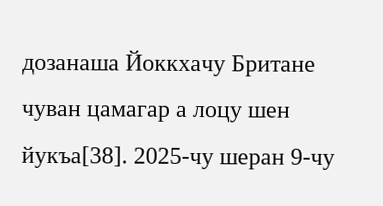дозанаша Йоккхачу Британе чуван цамагар а лоцу шен йукъа[38]. 2025-чу шеран 9-чу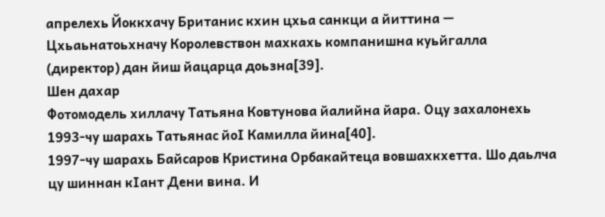апрелехь Йоккхачу Британис кхин цхьа санкци а йиттина — Цхьаьнатоьхначу Королевствон махкахь компанишна куьйгалла (директор) дан йиш йацарца доьзна[39].
Шен дахар
Фотомодель хиллачу Татьяна Ковтунова йалийна йара. Оцу захалонехь 1993-чу шарахь Татьянас йоӀ Камилла йина[40].
1997-чу шарахь Байсаров Кристина Орбакайтеца вовшахкхетта. Шо даьлча цу шиннан кӀант Дени вина. И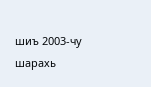шиъ 2003-чу шарахь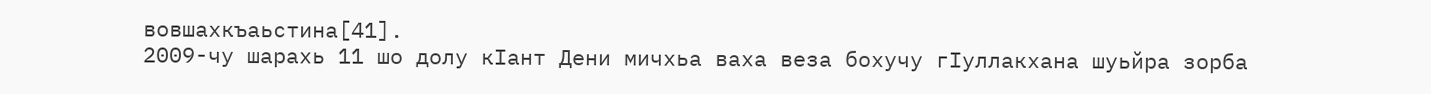вовшахкъаьстина[41].
2009-чу шарахь 11 шо долу кӀант Дени мичхьа ваха веза бохучу гӀуллакхана шуьйра зорба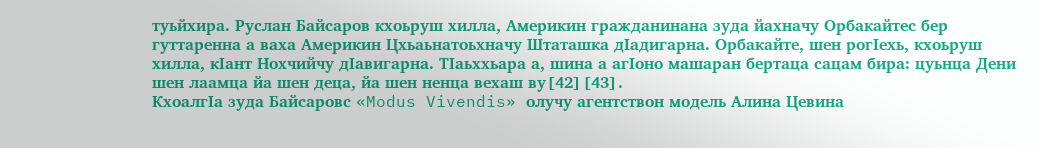туьйхира. Руслан Байсаров кхоьруш хилла, Америкин гражданинана зуда йахначу Орбакайтес бер гуттаренна а ваха Америкин Цхьаьнатоьхначу Штаташка дӀадигарна. Орбакайте, шен рогӀехь, кхоьруш хилла, кӀант Нохчийчу дӀавигарна. ТӀаьххьара а, шина а агӀоно машаран бертаца сацам бира: цуьнца Дени шен лаамца йа шен деца, йа шен ненца вехаш ву[42][43].
КхоалгӀа зуда Байсаровс «Modus Vivendis» олучу агентствон модель Алина Цевина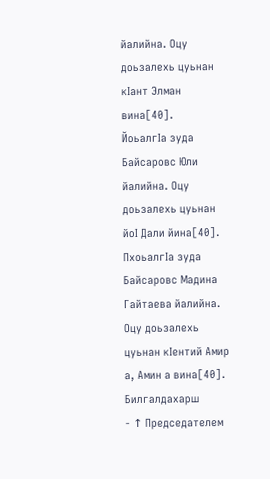йалийна. Оцу доьзалехь цуьнан кӀант Элман вина[40].
ЙоьалгӀа зуда Байсаровс Юли йалийна. Оцу доьзалехь цуьнан йоӀ Дали йина[40].
ПхоьалгӀа зуда Байсаровс Мадина Гайтаева йалийна. Оцу доьзалехь цуьнан кӀентий Амир а, Амин а вина[40].
Билгалдахарш
- ↑ Председателем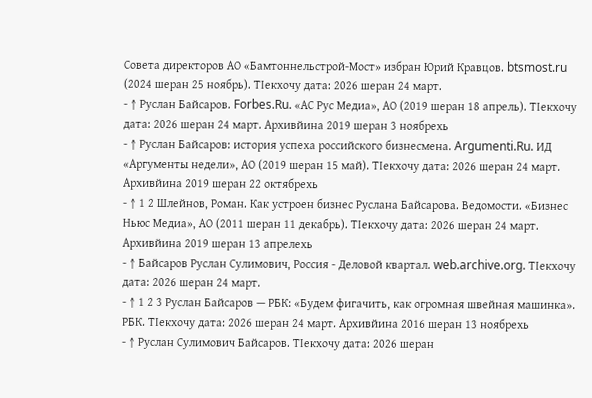Совета директоров АО «Бамтоннельстрой-Мост» избран Юрий Кравцов. btsmost.ru (2024 шеран 25 ноябрь). ТӀекхочу дата: 2026 шеран 24 март.
- ↑ Руслан Байсаров. Forbes.Ru. «АС Руc Медиа», АО (2019 шеран 18 апрель). ТӀекхочу дата: 2026 шеран 24 март. Архивйина 2019 шеран 3 ноябрехь
- ↑ Руслан Байсаров: история успеха российского бизнесмена. Argumenti.Ru. ИД «Аргументы недели», АО (2019 шеран 15 май). ТӀекхочу дата: 2026 шеран 24 март. Архивйина 2019 шеран 22 октябрехь
- ↑ 1 2 Шлейнов, Роман. Как устроен бизнес Руслана Байсарова. Ведомости. «Бизнес Ньюс Медиа», АО (2011 шеран 11 декабрь). ТӀекхочу дата: 2026 шеран 24 март. Архивйина 2019 шеран 13 апрелехь
- ↑ Байсаров Руслан Сулимович, Россия - Деловой квартал. web.archive.org. ТӀекхочу дата: 2026 шеран 24 март.
- ↑ 1 2 3 Руслан Байсаров — РБК: «Будем фигачить, как огромная швейная машинка». РБК. ТӀекхочу дата: 2026 шеран 24 март. Архивйина 2016 шеран 13 ноябрехь
- ↑ Руслан Сулимович Байсаров. ТӀекхочу дата: 2026 шеран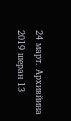24 март. Архивйина 2019 шеран 13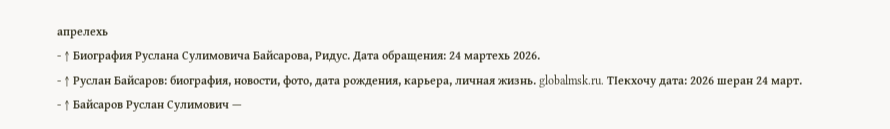апрелехь
- ↑ Биография Руслана Сулимовича Байсарова, Ридус. Дата обращения: 24 мартехь 2026.
- ↑ Руслан Байсаров: биография, новости, фото, дата рождения, карьера, личная жизнь. globalmsk.ru. ТӀекхочу дата: 2026 шеран 24 март.
- ↑ Байсаров Руслан Сулимович —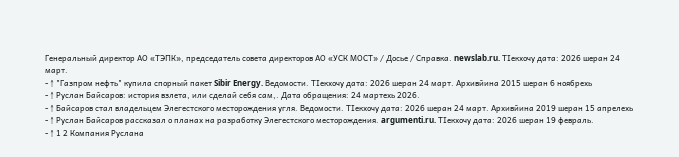Генеральный директор АО «ТЭПК», председатель совета директоров АО «УСК МОСТ» / Досье / Справка. newslab.ru. ТӀекхочу дата: 2026 шеран 24 март.
- ↑ "Газпром нефть" купила спорный пакет Sibir Energy. Ведомости. ТӀекхочу дата: 2026 шеран 24 март. Архивйина 2015 шеран 6 ноябрехь
- ↑ Руслан Байсаров: история взлета, или сделай себя сам,. Дата обращения: 24 мартехь 2026.
- ↑ Байсаров стал владельцем Элегестского месторождения угля. Ведомости. ТӀекхочу дата: 2026 шеран 24 март. Архивйина 2019 шеран 15 апрелехь
- ↑ Руслан Байсаров рассказал о планах на разработку Элегестского месторождения. argumenti.ru. ТӀекхочу дата: 2026 шеран 19 февраль.
- ↑ 1 2 Компания Руслана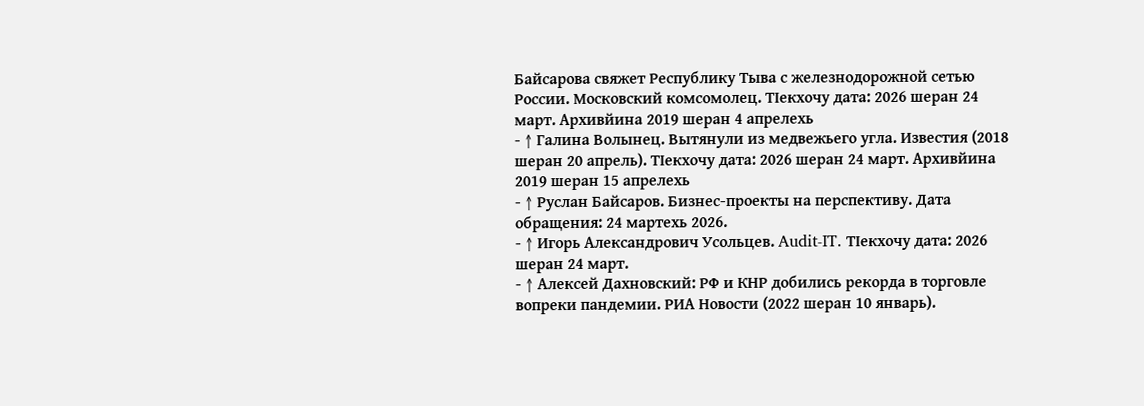Байсарова свяжет Республику Тыва с железнодорожной сетью России. Московский комсомолец. ТӀекхочу дата: 2026 шеран 24 март. Архивйина 2019 шеран 4 апрелехь
- ↑ Галина Волынец. Вытянули из медвежьего угла. Известия (2018 шеран 20 апрель). ТӀекхочу дата: 2026 шеран 24 март. Архивйина 2019 шеран 15 апрелехь
- ↑ Руслан Байсаров. Бизнес-проекты на перспективу. Дата обращения: 24 мартехь 2026.
- ↑ Игорь Александрович Усольцев. Audit-IT. ТӀекхочу дата: 2026 шеран 24 март.
- ↑ Алексей Дахновский: РФ и КНР добились рекорда в торговле вопреки пандемии. РИА Новости (2022 шеран 10 январь).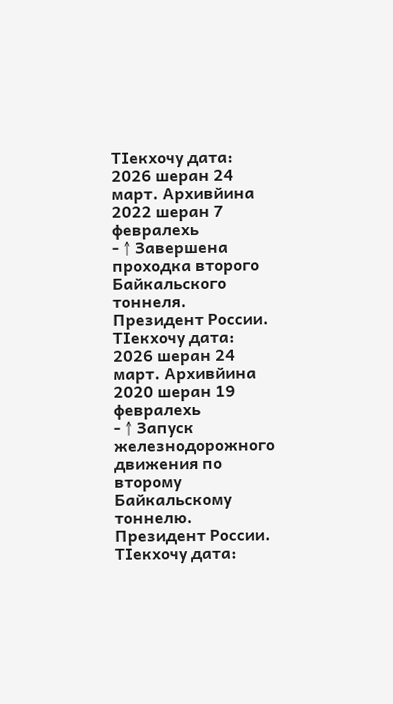ТӀекхочу дата: 2026 шеран 24 март. Архивйина 2022 шеран 7 февралехь
- ↑ Завершена проходка второго Байкальского тоннеля. Президент России. ТӀекхочу дата: 2026 шеран 24 март. Архивйина 2020 шеран 19 февралехь
- ↑ Запуск железнодорожного движения по второму Байкальскому тоннелю. Президент России. ТӀекхочу дата: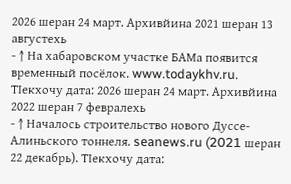2026 шеран 24 март. Архивйина 2021 шеран 13 августехь
- ↑ На хабаровском участке БАМа появится временный посёлок. www.todaykhv.ru. ТӀекхочу дата: 2026 шеран 24 март. Архивйина 2022 шеран 7 февралехь
- ↑ Началось строительство нового Дуссе-Алиньского тоннеля. seanews.ru (2021 шеран 22 декабрь). ТӀекхочу дата: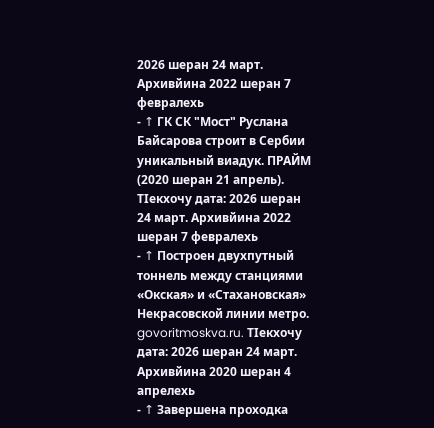2026 шеран 24 март. Архивйина 2022 шеран 7 февралехь
- ↑ ГК СК "Мост" Руслана Байсарова строит в Сербии уникальный виадук. ПРАЙМ (2020 шеран 21 апрель). ТӀекхочу дата: 2026 шеран 24 март. Архивйина 2022 шеран 7 февралехь
- ↑ Построен двухпутный тоннель между станциями «Окская» и «Стахановская» Некрасовской линии метро. govoritmoskva.ru. ТӀекхочу дата: 2026 шеран 24 март. Архивйина 2020 шеран 4 апрелехь
- ↑ Завершена проходка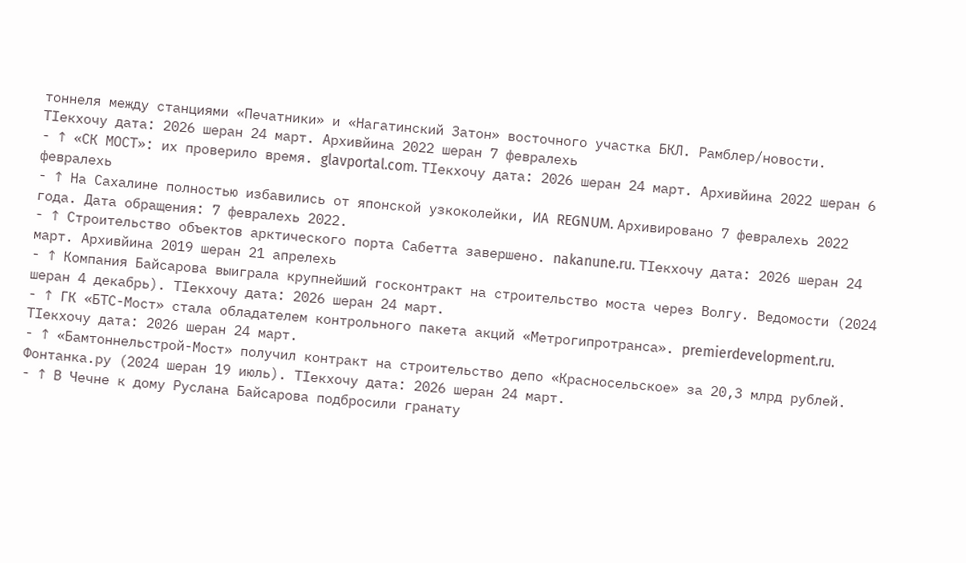тоннеля между станциями «Печатники» и «Нагатинский Затон» восточного участка БКЛ. Рамблер/новости. ТӀекхочу дата: 2026 шеран 24 март. Архивйина 2022 шеран 7 февралехь
- ↑ «СК МОСТ»: их проверило время. glavportal.com. ТӀекхочу дата: 2026 шеран 24 март. Архивйина 2022 шеран 6 февралехь
- ↑ На Сахалине полностью избавились от японской узкоколейки, ИА REGNUM. Архивировано 7 февралехь 2022 года. Дата обращения: 7 февралехь 2022.
- ↑ Строительство объектов арктического порта Сабетта завершено. nakanune.ru. ТӀекхочу дата: 2026 шеран 24 март. Архивйина 2019 шеран 21 апрелехь
- ↑ Компания Байсарова выиграла крупнейший госконтракт на строительство моста через Волгу. Ведомости (2024 шеран 4 декабрь). ТӀекхочу дата: 2026 шеран 24 март.
- ↑ ГК «БТС-Мост» стала обладателем контрольного пакета акций «Метрогипротранса». premierdevelopment.ru. ТӀекхочу дата: 2026 шеран 24 март.
- ↑ «Бамтоннельстрой-Мост» получил контракт на строительство депо «Красносельское» за 20,3 млрд рублей. Фонтанка.ру (2024 шеран 19 июль). ТӀекхочу дата: 2026 шеран 24 март.
- ↑ В Чечне к дому Руслана Байсарова подбросили гранату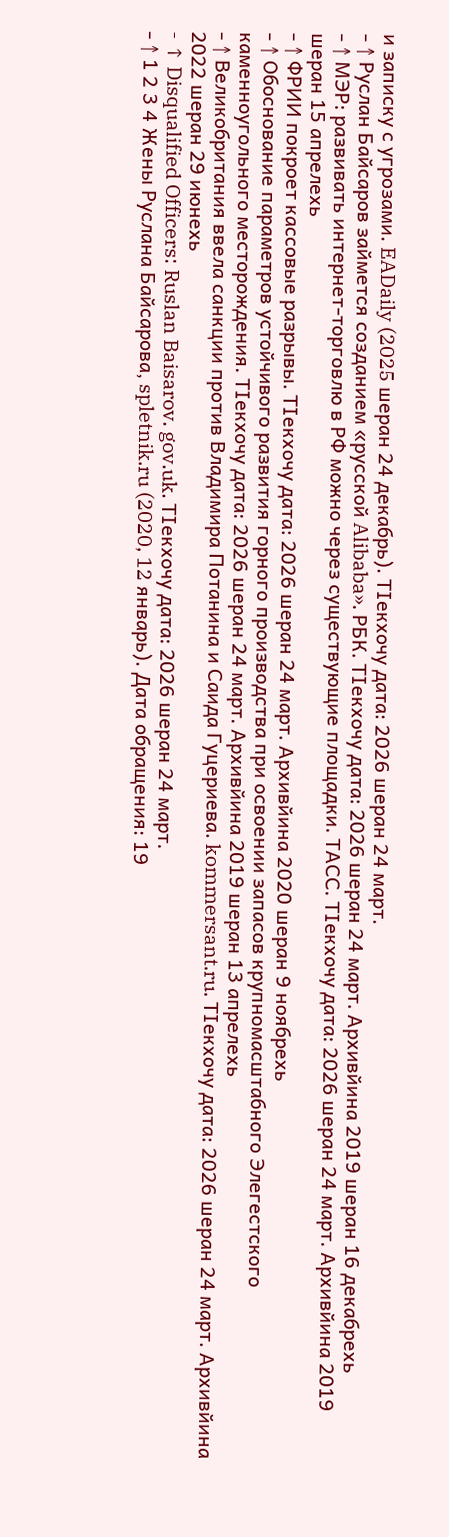и записку с угрозами. EADaily (2025 шеран 24 декабрь). ТӀекхочу дата: 2026 шеран 24 март.
- ↑ Руслан Байсаров займется созданием «русской Alibaba». РБК. ТӀекхочу дата: 2026 шеран 24 март. Архивйина 2019 шеран 16 декабрехь
- ↑ МЭР: развивать интернет-торговлю в РФ можно через существующие площадки. ТАСС. ТӀекхочу дата: 2026 шеран 24 март. Архивйина 2019 шеран 15 апрелехь
- ↑ ФРИИ покроет кассовые разрывы. ТӀекхочу дата: 2026 шеран 24 март. Архивйина 2020 шеран 9 ноябрехь
- ↑ Обоснование параметров устойчивого развития горного производства при освоении запасов крупномасштабного Элегестского каменноугольного месторождения. ТӀекхочу дата: 2026 шеран 24 март. Архивйина 2019 шеран 13 апрелехь
- ↑ Великобритания ввела санкции против Владимира Потанина и Саида Гуцериева. kommersant.ru. ТӀекхочу дата: 2026 шеран 24 март. Архивйина 2022 шеран 29 июнехь
- ↑ Disqualified Officers: Ruslan Baisarov. gov.uk. ТӀекхочу дата: 2026 шеран 24 март.
- ↑ 1 2 3 4 Жены Руслана Байсарова, spletnik.ru (2020, 12 январь). Дата обращения: 19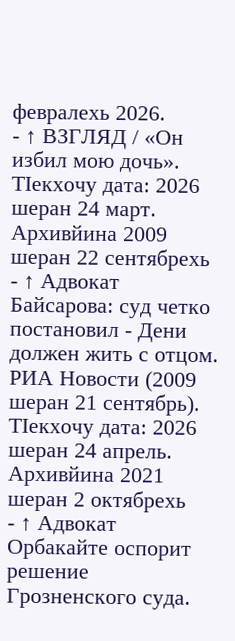февралехь 2026.
- ↑ ВЗГЛЯД / «Он избил мою дочь». ТӀекхочу дата: 2026 шеран 24 март. Архивйина 2009 шеран 22 сентябрехь
- ↑ Адвокат Байсарова: суд четко постановил - Дени должен жить с отцом. РИА Новости (2009 шеран 21 сентябрь). ТӀекхочу дата: 2026 шеран 24 апрель. Архивйина 2021 шеран 2 октябрехь
- ↑ Адвокат Орбакайте оспорит решение Грозненского суда.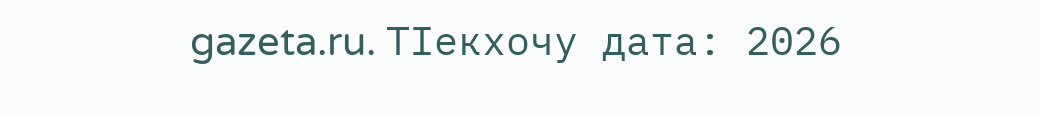gazeta.ru. ТӀекхочу дата: 2026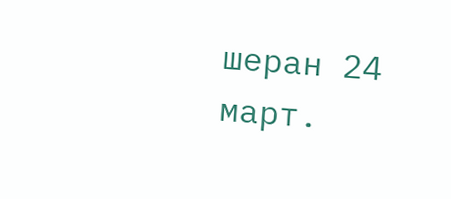шеран 24 март.